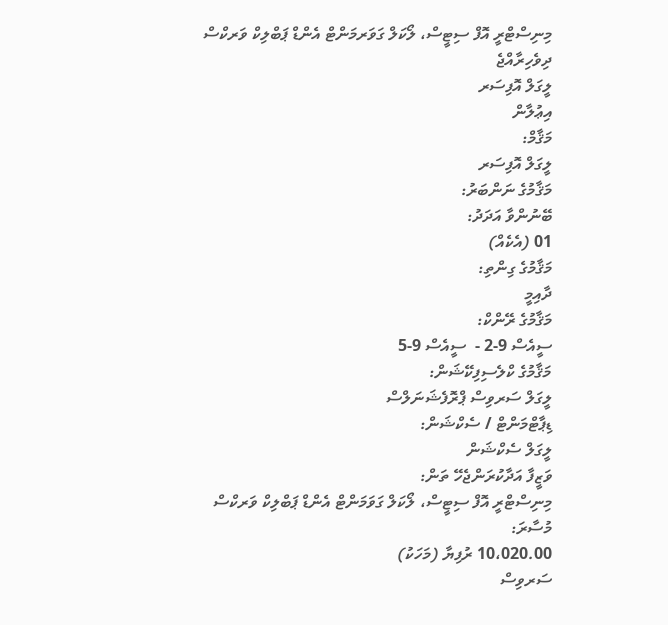މިނިސްޓްރީ އޮފް ސިޓީސް، ލޯކަލް ގަވަރމަންޓް އެންޑް ޕަބްލިކް ވަރކްސް
ދިވެހިރާއްޖެ
ލީގަލް އޮފިސަރ
އިޢުލާން
މަޤާމް:
ލީގަލް އޮފިސަރ
މަޤާމުގެ ނަންބަރު:
ބޭނުންވާ އަދަދު:
01 (އެކެއް)
މަޤާމުގެ ގިންތި:
ދާއިމީ
މަޤާމުގެ ރޭންކް:
ސީއެސް 9-2 -  ސީއެސް 9-5
މަޤާމުގެ ކްލެސިފިކޭޝަން:
ލީގަލް ސަރވިސް ޕްރޮފެޝަނަލްސް
ޑިޕާޓްމަންޓް / ސެކްޝަން:
ލީގަލް ސެކްޝަން
ވަޒީފާ އަދާކުރަންޖެހޭ ތަން:
މިނިސްޓްރީ އޮފް ސިޓީސް، ލޯކަލް ގަވަމަންޓް އެންޑް ޕަބްލިކް ވަރކްސް
މުސާރަ:
10،020.00 ރުފިޔާ (މަހަކު)
ސަރވިސް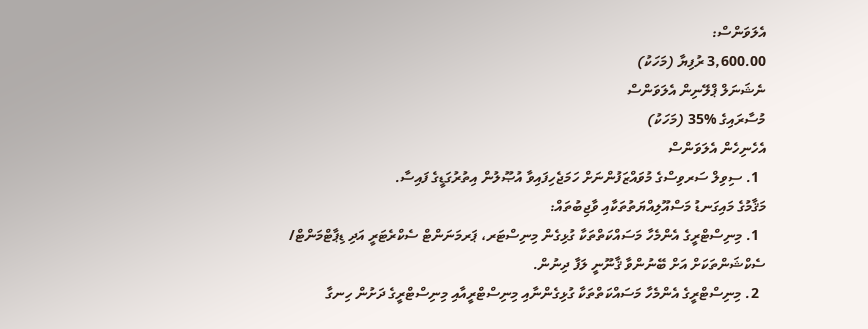އެލަވަންސް:
3,600.00 ރުފިޔާ (މަހަކު)
ނެޝަނަލް ޕްލޭނިން އެލަވަންސް
މުސާރައިގެ %35 (މަހަކު)
އެހެނިހެން އެލަވަންސް
  1. ސިވިލް ސަރވިސްގެ މުވައްޒަފުންނަށް ހަމަޖެހިފައިވާ އުޞޫލުން އިތުރުގަޑީގެ ފައިސާ.
މަޤާމުގެ މައިގަނޑު މަސްއޫލިއްޔަތުތަކާއި ވާޖިބުތައް:
  1. މިނިސްޓްރީގެ އެންމެހާ މަސައްކަތްތަކާ ގުޅިގެން މިނިސްޓަރ، ޕަރމަނަންޓް ސެކްރެޓަރީ އަދި ޑިޕާޓްމަންޓް/ ސެކްޝަންތަކަށް އަށް ބޭނުންވާ ޤާނޫނީ ލަފާ ދިނުން.
  2. މިނިސްޓްރީގެ އެންމެހާ މަސައްކަތްތަކާ ގުޅިގެންނާއި މިނިސްޓްރީއާއި މިނިސްޓްރީގެ ދަށުން ހިނގާ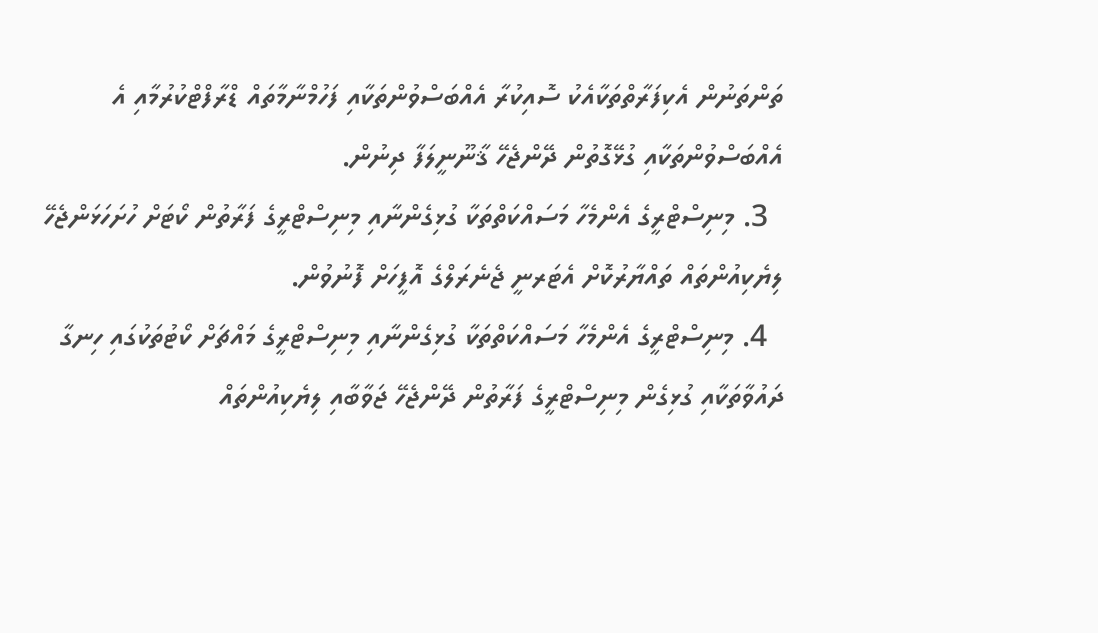ތަންތަނުން އެކިފަރާތްތަކާއެކު ސޮއިކުރާ އެއްބަސްވުންތަކާއި ފަހުމްނާމާތައް ޑްރާފްޓްކުރުމާއި އެ އެއްބަސްވުންތަކާއި ގުޅޭގޮތުން ދޭންޖެހޭ ޤާނޫނީލަފާ ދިނުން.
  3. މިނިސްޓްރީގެ އެންމެހާ މަސައްކަތްތަކާ ގުޅިގެންނާއި މިނިސްޓްރީގެ ފަރާތުން ކޯޓަށް ހުށަހަޅަންޖެހޭ ލިޔެކިއުންތައް ތައްޔާރުކޮށް އެޓަރނީ ޖެނެރަލްގެ އޮފީހަށް ފޮނުވުން.
  4. މިނިސްޓްރީގެ އެންމެހާ މަސައްކަތްތަކާ ގުޅިގެންނާއި މިނިސްޓްރީގެ މައްޗަށް ކޯޓުތަކުގައި ހިނގާ ދައުވާތަކާއި ގުޅިގެން މިނިސްޓްރީގެ ފަރާތުން ދޭންޖެހޭ ޖަވާބާއި ލިޔެކިއުންތައް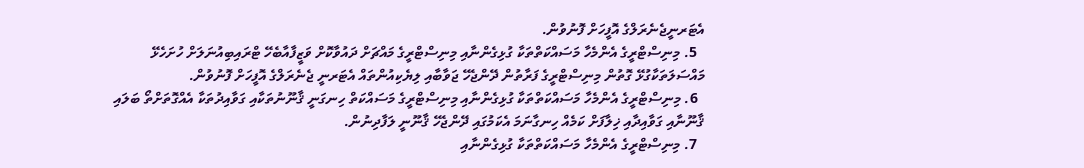އެޓަރނީޖެނެރަލްގެ އޮފީހަށް ފޮނުވުން.
  5. މިނިސްޓްރީގެ އެންމެހާ މަސައްކަތްތަކާ ގުޅިގެންނާއި މިނިސްޓްރީގެ މައްޗަށް ދައުވާކޮށް ވަޒީފާއާބެހޭ ޓްރައިބިއުނަލަށް ހުށަހެޅޭ މައްސަލަތަކާގުޅޭ ގޮތުން މިނިސްޓްރީގެ ފަރާތުން ދޭންޖެހޭ ޖަވާބާއި ލިޔެކިއުންތައް އެޓަރނީ ޖެނެރަލްގެ އޮފީހަށް ފޮނުވުން.
  6. މިނިސްޓްރީގެ އެންމެހާ މަސައްކަތްތަކާ ގުޅިގެންނާއި މިނިސްޓްރީގެ މަސައްކަތް ހިނގަނީ ޤާނޫނުތަކާއި ގަވާއިދުތަކާ އެއްގޮތަށްތޯ ބަލައި ޤާނޫނާއި ގަވާއިދާއި ޚިލާފަށް ކަމެއް ހިނގާނަމަ އެކަމުގައި ދޭންޖެހޭ ޤާނޫނީ ލަފާދިނުން.
  7. މިނިސްޓްރީގެ އެންމެހާ މަސައްކަތްތަކާ ގުޅިގެންނާއި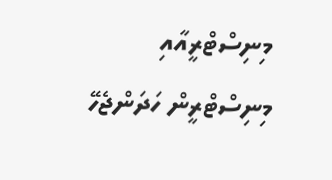މިނިސްޓްރީއާއި މިނިސްޓްރީން ހަދަންޖެހޭ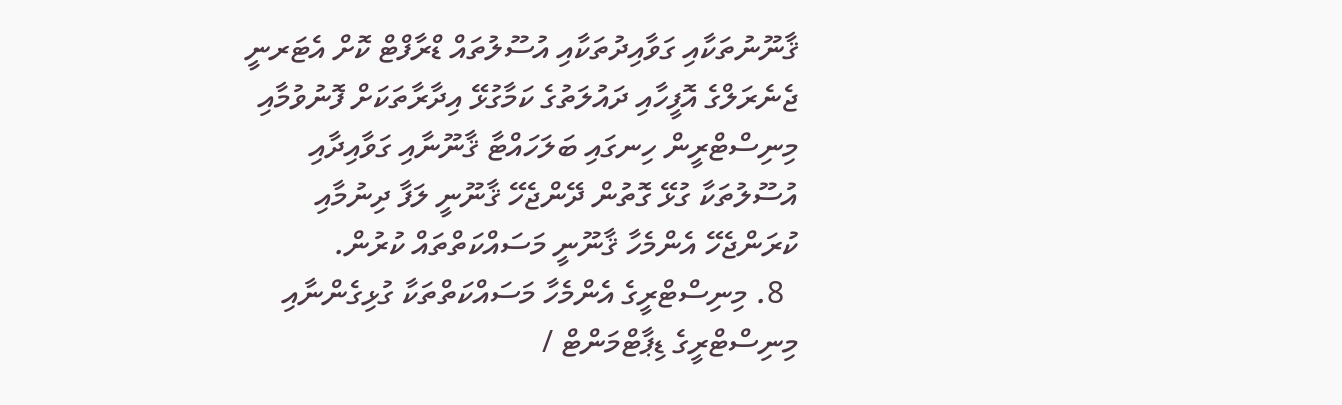ޤާނޫނުތަކާއި ގަވާއިދުތަކާއި އުސޫލުތައް ޑްރާފްޓް ކޮށް އެޓަރނީ ޖެނެރަލްގެ އޮފީހާއި ދައުލަތުގެ ކަމާގުޅޭ އިދާރާތަކަށް ފޮނުވުމާއި މިނިސްޓްރީން ހިނގައި ބަލަހައްޓާ ޤާނޫނާއި ގަވާއިދާއި އުސޫލުތަކާ ގުޅޭ ގޮތުން ދޭންޖެހޭ ޤާނޫނީ ލަފާ ދިނުމާއި ކުރަންޖެހޭ އެންމެހާ ޤާނޫނީ މަސައްކަތްތައް ކުރުން.
  8. މިނިސްޓްރީގެ އެންމެހާ މަސައްކަތްތަކާ ގުޅިގެންނާއި މިނިސްޓްރީގެ ޑިޕާޓްމަންޓް /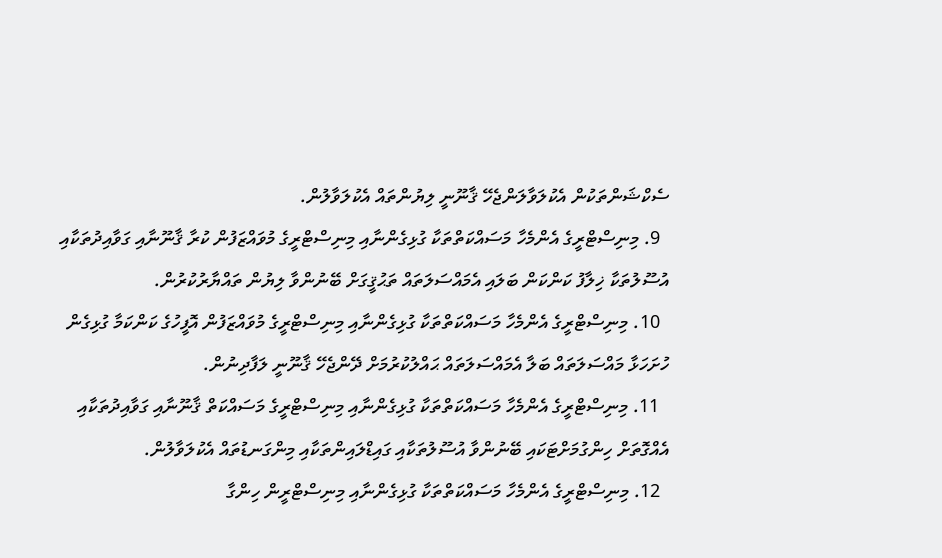ސެކްޝަންތަކުން އެކުލަވާލަންޖެހޭ ޤާނޫނީ ލިޔުންތައް އެކުލަވާލުން.
  9. މިނިސްޓްރީގެ އެންމެހާ މަސައްކަތްތަކާ ގުޅިގެންނާއި މިނިސްޓްރީގެ މުވައްޒަފުން ކުރާ ޤާނޫނާއި ގަވާއިދުތަކާއި އުސޫލުތަކާ ޚިލާފު ކަންކަން ބަލައި އެމައްސަލަތައް ތަޙުޤީގަށް ބޭނުންވާ ލިޔުން ތައްޔާރުކުރުން.
  10. މިނިސްޓްރީގެ އެންމެހާ މަސައްކަތްތަކާ ގުޅިގެންނާއި މިނިސްޓްރީގެ މުވައްޒަފުން އޮފީހުގެ ކަންކަމާ ގުޅިގެން ހުށަހަޅާ މައްސަލަތައް ބަލާ އެމައްސަލަތައް ޙައްލުކުރުމަށް ދޭންޖެހޭ ޤާނޫނީ ލަފާދިނުން.
  11. މިނިސްޓްރީގެ އެންމެހާ މަސައްކަތްތަކާ ގުޅިގެންނާއި މިނިސްޓްރީގެ މަސައްކަތް ޤާނޫނާއި ގަވާއިދުތަކާއި އެއްގޮތަށް ހިންގުމަށްޓަކައި ބޭނުންވާ އުސޫލުތަކާއި ގައިޑްލައިންތަކާއި މިންގަނޑުތައް އެކުލަވާލުން.
  12. މިނިސްޓްރީގެ އެންމެހާ މަސައްކަތްތަކާ ގުޅިގެންނާއި މިނިސްޓްރީން ހިންގާ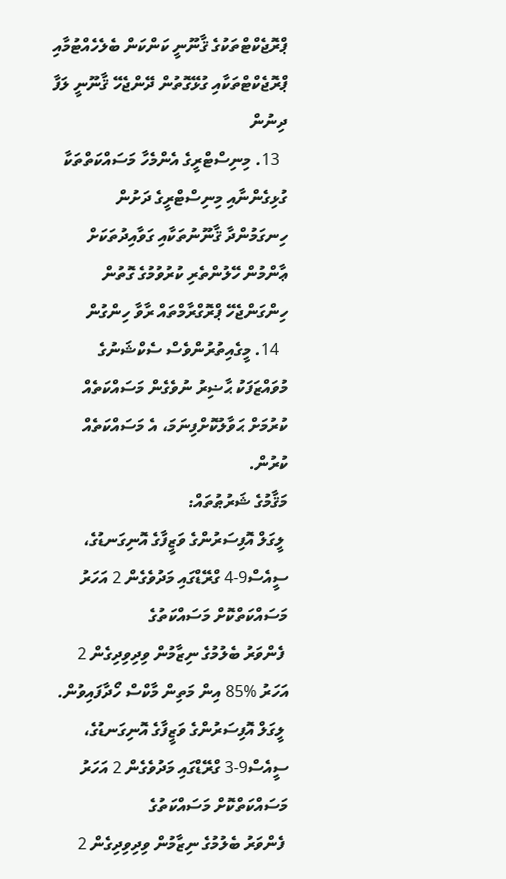ޕްރޮޖެކްޓްތަކުގެ ޤާނޫނީ ކަންކަން ބެލެހެއްޓުމާއި ޕްރޮޖެކްޓްތަކާއި ގުޅޭގޮތުން ދޭންޖެހޭ ޤާނޫނީ ލަފާ ދިނުން
  13. މިނިސްޓްރީގެ އެންމެހާ މަސައްކަތްތަކާ ގުޅިގެންނާއި މިނިސްޓްރީގެ ދަށުން ހިނގަމުންދާ ޤާނޫނުތަކާއި ގަވާއިދުތަކަށް ޢާންމުން ހޭލުންތެރި ކުރުވުމުގެ ގޮތުން ހިންގަންޖެހޭ ޕްރޮގްރާމްތައް ރާވާ ހިންގުން
  14. މީގެއިތުރުންވެސް ސެކްޝަނުގެ މުވައްޒަފަކު ޙާޟިރު ނުވެގެން މަސައްކަތެއް ކުރުމަށް ޙަވާލުކޮށްފިނަމަ، އެ މަސައްކަތެއް ކުރުން.
މަޤާމުގެ ޝަރުޠުތައް:
 ލީގަލް އޮފިސަރުންގެ ވަޒީފާގެ އޮނިގަނޑުގެ، ސީއެސް9-4 ގްރޭޑްގައި މަދުވެގެން 2 އަހަރު މަސައްކަތްކޮށް މަސައްކަތުގެ
 ފެންވަރު ބެލުމުގެ ނިޒާމުން ވިދިވިދިގެން 2 އަހަރު %85 އިން މަތިން މާކްސް ހޯދާފައިވުން.
 ލީގަލް އޮފިސަރުންގެ ވަޒީފާގެ އޮނިގަނޑުގެ، ސީއެސް9-3 ގްރޭޑްގައި މަދުވެގެން 2 އަހަރު މަސައްކަތްކޮށް މަސައްކަތުގެ
 ފެންވަރު ބެލުމުގެ ނިޒާމުން ވިދިވިދިގެން 2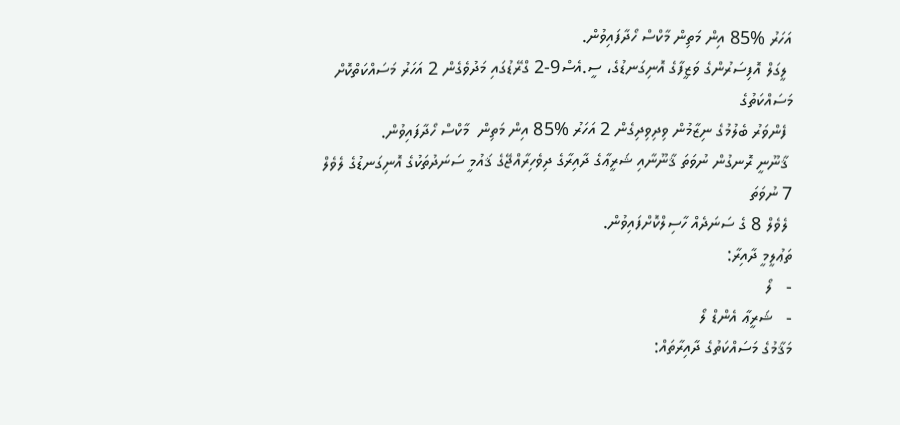އަހަރު %85 އިން މަތިން މާކްސް ހޯދާފައިވުން.
 ލީގަލް އޮފިސަރުންގެ ވަޒީފާގެ އޮނިގަނޑުގެ، ސީ.އެސް9-2 ގްރޭޑުގައި މަދުވެގެން 2 އަހަރު މަސައްކަތްކޮށް މަސައްކަތުގެ
 ފެންވަރު ބެލުމުގެ ނިޒާމުން ވިދިވިދިގެން 2 އަހަރު %85 އިން މަތިން  މާކްސް ހޯދާފައިވުން.
 ޤާނޫނީ ރޮނގުން ނުވަތަ ޤާނޫނާއި ޝަރީޢާގެ ދާއިރާގެ ދިވެހިރާއްޖޭގެ ޤައުމީ ސަނަދުތަކުގެ އޮނިގަނޑުގެ ލެވެލް 7 ނުވަތަ
 ލެވެލް 8 ގެ ސަނަދެއް ހާސިލްކޮށްފައިވުން.
ތަޢުލީމީ ދާއިރާ:
-   ލޯ
-   ޝަރީޢާ އެންޑް ލޯ
މަޤާމުގެ މަސައްކަތުގެ ދާއިރާތައް: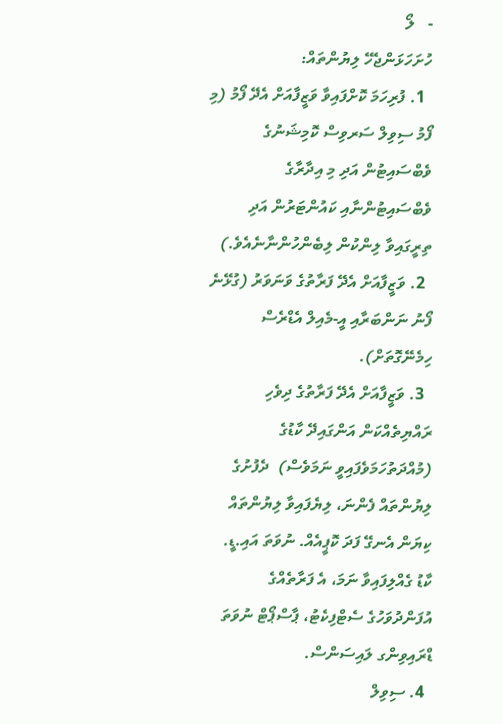-   ލޯ
ހުށަހަޅަންޖެހޭ ލިޔުންތައް:
  1. ފުރިހަމަ ކޮށްފައިވާ ވަޒީފާއަށް އެދޭ ފޯމު (މި ފޯމު ސިވިލް ސަރވިސް ކޮމިޝަނުގެ ވެބްސައިޓުން އަދި މި އިދާރާގެ ވެބްސައިޓުންނާއި ކައުންޓަރުން އަދި ތިރީގައިވާ ލިންކުން ލިބެންހުންނާނެއެވެ.)
  2. ވަޒީފާއަށް އެދޭ ފަރާތުގެ ވަނަވަރު (ގުޅޭނެ ފޯނު ނަންބަރާއި އީ-މެއިލް އެޑްރެސް ހިމެނޭގޮތަށް).
  3. ވަޒީފާއަށް އެދޭ ފަރާތުގެ ދިވެހި ރައްޔިތެއްކަން އަންގައިދޭ ކާޑުގެ (މުއްދަތުހަމަވެފައިވީ ނަމަވެސް)  ދެފުށުގެ ލިޔުންތައް ފެންނަ، ލިޔެފައިވާ ލިޔުންތައް ކިޔަން އެނގޭ ފަދަ ކޮޕީއެއް. ނުވަތަ އައި.ޑީ. ކާޑު ގެއްލިފައިވާ ނަމަ، އެ ފަރާތެއްގެ އުފަންދުވަހުގެ ސެޓްފިކެޓު، ޕާސްޕޯޓް ނުވަތަ ޑްރައިވިންގ ލައިސަންސް.
  4. ސިވިލް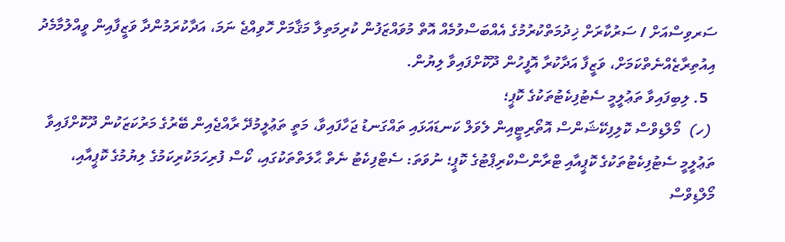ސަރވިސްއަށް / ސަރުކާރަށް ޚިދުމަތްކުރުމުގެ އެއްބަސްވުމެއް އޮތް މުވައްޒަފުން ކުރިމަތިލާ މަޤާމަށް ހޮވިއްޖެ ނަމަ، އަދާކުރަމުންދާ ވަޒީފާއިން ވީއްލުމާމެދު އިއުތިރާޒެއްނެތްކަމަށް، ވަޒީފާ އަދާކުރާ އޮފީހުން ދޫކޮށްފައިވާ ލިޔުން.
  5. ލިބިފައިވާ ތަޢުލީމީ ސެޓުފިކެޓުތަކުގެ ކޮޕީ؛
 (ހ)  މޯލްޑިވްސް ކޮލިފިކޭޝަންސް އޮތޯރިޓީއިން ލެވަލް ކަނޑައަޅައި ތައްގަނޑު ޖަހާފައިވާ، މަތީ ތަޢުލީމުދޭ ރާއްޖެއިން ބޭރުގެ މަރުކަޒަކުން ދޫކޮށްފައިވާ ތަޢުލީމީ ސެޓުފިކެޓުތަކުގެ ކޮޕީއާއި ޓްރާންސްކްރިޕްޓުގެ ކޮޕީ؛ ނުވަތަ: ސެޓްފިކެޓު ނެތް ޙާލަތްތަކުގައި، ކޯސް ފުރިހަމަކުރިކަމުގެ ލިޔުމުގެ ކޮޕީއާއި، މޯލްޑިވްސް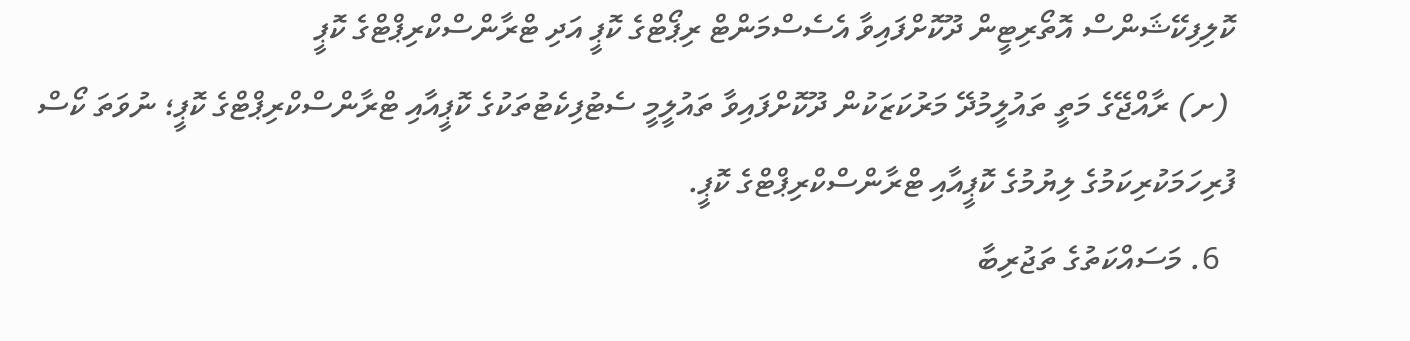ކޮލިފިކޭޝަންސް އޮތޯރިޓީން ދޫކޮށްފައިވާ އެސެސްމަންޓް ރިޕޯޓްގެ ކޮޕީ އަދި ޓްރާންސްކްރިޕްޓްގެ ކޮޕީ
 (ށ) ރާއްޖޭގެ މަތީ ތައުލީމުދޭ މަރުކަޒަކުން ދޫކޮށްފައިވާ ތައުލީމީ ސެޓުފިކެޓުތަކުގެ ކޮޕީއާއި ޓްރާންސްކްރިޕްޓްގެ ކޮޕީ؛ ނުވަތަ ކޯސް ފުރިހަމަކުރިކަމުގެ ލިޔުމުގެ ކޮޕީއާއި ޓްރާންސްކްރިޕްޓްގެ ކޮޕީ.
  6. މަސައްކަތުގެ ތަޖުރިބާ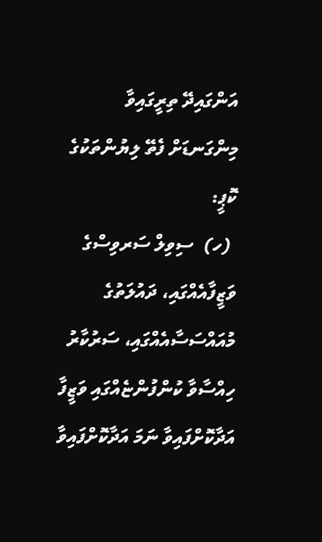އަންގައިދޭ ތިރީގައިވާ މިންގަނޑަށް ފެތޭ ލިޔުންތަކުގެ ކޮޕީ:
 (ހ)  ސިވިލް ސަރވިސްގެ ވަޒީފާއެއްގައި، ދައުލަތުގެ މުއައްސަސާއެއްގައި، ސަރުކާރު ހިއްސާވާ ކުންފުންޏެއްގައި ވަޒީފާ އަދާކޮށްފައިވާ ނަމަ އަދާކޮށްފައިވާ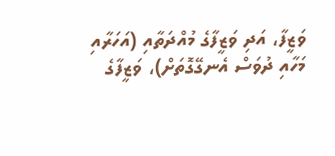ވަޒީފާ، އަދި ވަޒީފާގެ މުއްދަތާއި (އަހަރާއި މަހާއި ދުވަސް އެނގޭގޮތަށް)، ވަޒީފާގެ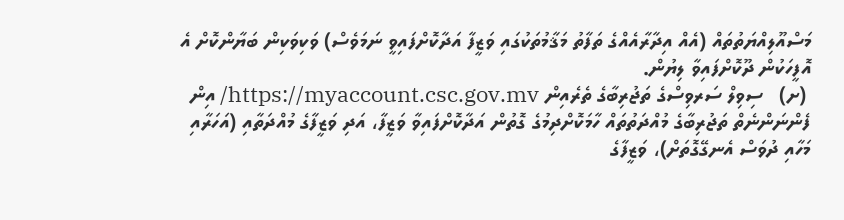މަސްއޫލިއްޔަތުތައް (އެއް އިދާރާއެއްގެ ތަފާތު މަޤާމުތަކުގައި ވަޒީފާ އަދާކޮށްފައިވީ ނަމަވެސް) ވަކިވަކިން ބަޔާންކޮށް އެ އޮފީހަކުން ދޫކޮށްފައިވާ ލިޔުން.
 (ށ)   ސިވިލް ސަރވިސްގެ ތަޖުރިބާގެ ތެރެއިން https://myaccount.csc.gov.mv/ އިން ފެންނަންނެތް ތަޖުރިބާގެ މުއްދަތުތައް ހާމަކޮށްދިމުގެ ގޮތުން އަދާކޮށްފައިވާ ވަޒީފާ، އަދި ވަޒީފާގެ މުއްދަތާއި (އަހަރާއި މަހާއި ދުވަސް އެނގޭގޮތަށް)، ވަޒީފާގެ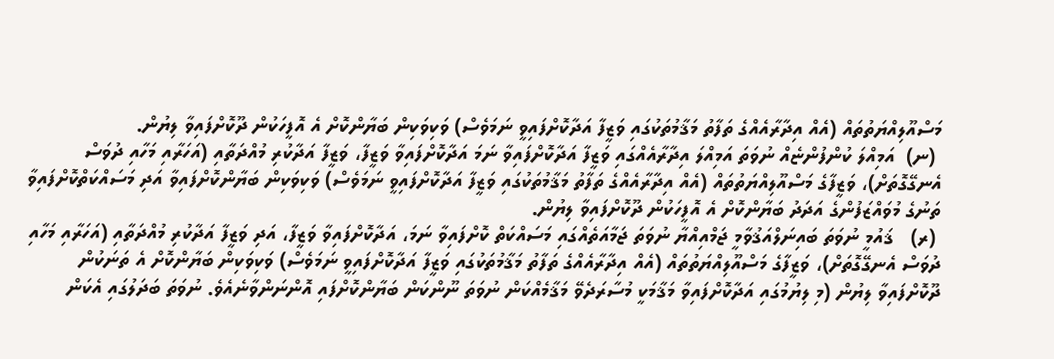މަސްއޫލިއްޔަތުތައް (އެއް އިދާރާއެއްގެ ތަފާތު މަޤާމުތަކުގައި ވަޒީފާ އަދާކޮށްފައިވީ ނަމަވެސް) ވަކިވަކިން ބަޔާންކޮށް އެ އޮފީހަކުން ދޫކޮށްފައިވާ ލިޔުން.
 (ނ)  އަމިއްލަ ކުންފުންޏެއް ނުވަތަ އަމިއްލަ އިދާރާއެއްގައި ވަޒީފާ އަދާކޮށްފައިވާ ނަމަ އަދާކޮށްފައިވާ ވަޒީފާ، ވަޒީފާ އަދާކުރި މުއްދަތާއި (އަހަރާއި މަހާއި ދުވަސް އެނގޭގޮތަށް)، ވަޒީފާގެ މަސްއޫލިއްޔަތުތައް (އެއް އިދާރާއެއްގެ ތަފާތު މަޤާމުތަކުގައި ވަޒީފާ އަދާކޮށްފައިވީ ނަމަވެސް) ވަކިވަކިން ބަޔާންކޮށްފައިވާ އަދި މަސައްކަތްކޮށްފައިވާ ތަނުގެ މުވައްޒަފުންގެ އަދަދު ބަޔާންކޮށް އެ އޮފީހަކުން ދޫކޮށްފައިވާ ލިޔުން.
 (ރ)   ޤައުމީ ނުވަތަ ބައިނަލްއަޤުވާމީ ޖަމްއިއްޔާ ނުވަތަ ޖަމާއަތެއްގައި މަސައްކަތް ކޮށްފައިވާ ނަމަ، އަދާކޮށްފައިވާ ވަޒީފާ، އަދި ވަޒީފާ އަދާކުރި މުއްދަތާއި (އަހަރާއި މަހާއި ދުވަސް އެނގޭގޮތަށް)، ވަޒީފާގެ މަސްއޫލިއްޔަތުތައް (އެއް އިދާރާއެއްގެ ތަފާތު މަޤާމުތަކުގައި ވަޒީފާ އަދާކޮށްފައިވީ ނަމަވެސް) ވަކިވަކިން ބަޔާންކޮށް އެ ތަނަކުން ދޫކޮށްފައިވާ ލިޔުން (މި ލިޔުމުގައި އަދާކޮށްފައިވާ މަޤާމަކީ މުސާރަދެވޭ މަޤާމެއްކަން ނުވަތަ ނޫންކަން ބަޔާންކޮށްފައި އޮންނަންވާނެއެވެ. ނުވަތަ ބަދަލުގައި އެކަން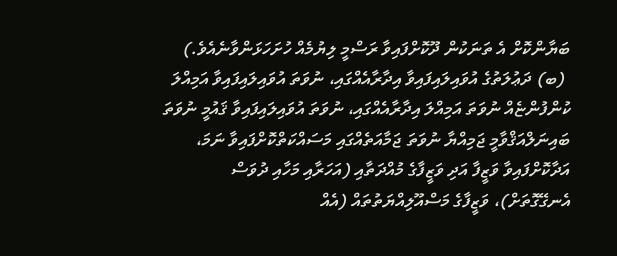ބަޔާންކޮށް އެ ތަނަކުން ދޫކޮށްފައިވާ ރަސްމީ ލިޔުމެއް ހުށަހަޅަންވާނެއެވެ.)
 (ބ) ދަޢުލަތުގެ އުވައިލައިފައިވާ އިދާރާއެއްގައި، ނުވަތަ އުވައިލައިފައިވާ އަމިއްލަ ކުންފުންޏެއް ނުވަތަ އަމިއްލަ އިދާރާއެއްގައި، ނުވަތަ އުވައިލައިފައިވާ ޤައުމީ ނުވަތަ ބައިނަލްއަޤްވާމީ ޖަމިއްޔާ ނުވަތަ ޖަމާއަތެއްގައި މަސައްކަތްކޮށްފައިވާ ނަމަ، އަދާކޮށްފައިވާ ވަޒީފާ އަދި ވަޒީފާގެ މުއްދަތާއި (އަހަރާއި މަހާއި ދުވަސް އެނގޭގޮތަށް)، ވަޒީފާގެ މަސްއޫލިއްޔަތުތައް (އެއް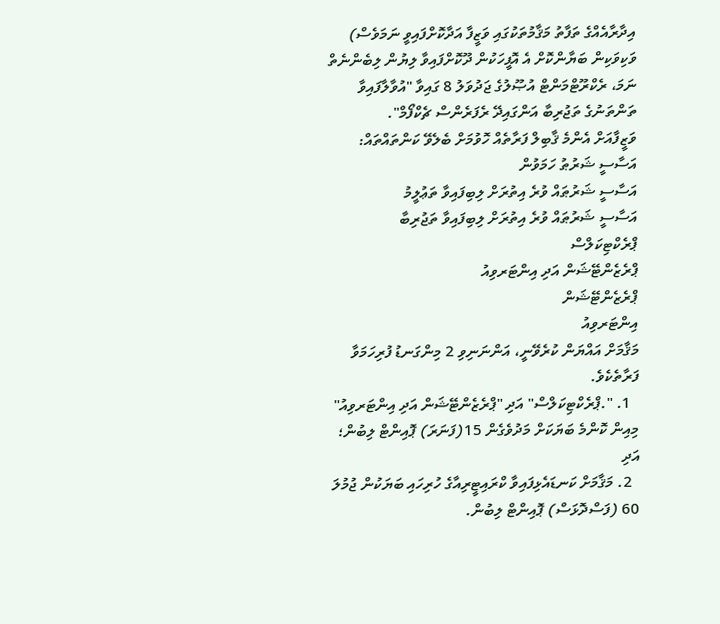އިދާރާއެއްގެ ތަފާތު މަޤާމުތަކުގައި ވަޒީފާ އަދާކޮށްފައިވީ ނަމަވެސް) ވަކިވަކިން ބަޔާންކޮށް އެ އޮފީހަކުން ދޫކޮށްފައިވާ ލިޔުން ލިބެންނެތް ނަމަ، ރެކްރޫޓްމަންޓް އުޞޫލުގެ ޖަދުވަލު 8 ގައިވާ "އުވާލާފައިވާ ތަންތަނުގެ ތަޖުރިބާ އަންގައިދޭ ރެފަރެންސް ޗެކްފޯމް".
ވަޒީފާއަށް އެންމެ ޤާބިލް ފަރާތެއް ހޮވުމަށް ބެލެވޭ ކަންތައްތައް:
އަސާސީ ޝަރުޠު ހަމަވުން
އަސާސީ ޝަރުޠައް ވުރެ އިތުރަށް ލިބިފައިވާ ތަޢުލީމު
އަސާސީ ޝަރުޠައް ވުރެ އިތުރަށް ލިބިފައިވާ ތަޖުރިބާ
ޕްރެކްޓިކަލްސް
ޕްރެޒެންޓޭޝަން އަދި އިންޓަރވިއު
ޕްރެޒެންޓޭޝަން
އިންޓަރވިއު
މަޤާމަށް އައްޔަން ކުރެވޭނީ، އަންނަނިވި 2 މިންގަނޑު ފުރިހަމަވާ ފަރާތެކެވެ.
  1. ".ޕްރެކްޓިކަލްސް" އަދި "ޕްރެޒެންޓޭޝަން އަދި އިންޓަރވިއު" މިއިން ކޮންމެ ބަޔަކަށް މަދުވެގެން 15(ފަނަރަ) ޕޮއިންޓް ލިބުން؛ އަދި
  2. މަޤާމަށް ކަނޑައެޅިފައިވާ ކްރައިޓީރިއާގެ ހުރިހައި ބަޔަކުން ޖުމުލަ 60 (ފަސްދޮޅަސް) ޕޮއިންޓް ލިބުން.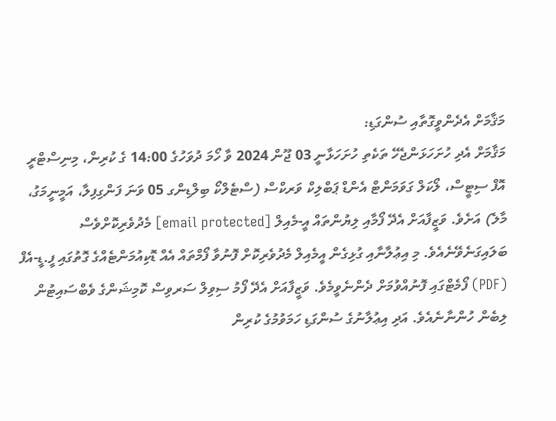މަޤާމަށް އެދެންވީގޮތާއި ސުންގަޑި:
މަޤާމަށް އެދި ހުށަހަޅަންޖެހޭ ތަކެތި ހުށަހަޅާނީ 03 ޖޫން 2024 ވާ ހޯމަ ދުވަހުގެ 14:00 ގެ ކުރިން، މިނިސްޓްރީ އޮފް ސިޓީސް، ލޯކަލް ގަވަމަންޓް އެންޑް ޕަބްލިކް ވަރކްސް (ސްޓެލްކޯ ބިލްޑިންގ 05 ވަނަ ފަންގިފިލާ، އަމީނީމަގު، މާލެ) އަށެވެ. ވަޒީފާއަށް އެދޭ ފޯމާއި ލިޔުންތައް އީ-މެއިލް [email protected] މެދުވެރިކޮށްވެސް ބަލައިގަނެވޭނެއެވެ. މި އިޢުލާނާއި ގުޅިގެން އީމެއިލް މެދުވެރިކޮށް ފޮނުވާ ފޯމްތައް އެއް ޑޮކިއުމަންޓެއްގެ ގޮތުގައި ފީ.ޑީ-އެފް (PDF) ފޯމެޓްގައި ފޮނުއްވުމަށް ދެންނެވީމެވެ. ވަޒީފާއަށް އެދޭ ފޯމު ސިވިލް ސަރވިސް ކޮމިޝަންގެ ވެބްސައިޓުން ލިބެން ހުންނާނެއެވެ. އަދި އިޢުލާނުގެ ސުންގަޑި ހަމަވުމުގެ ކުރިން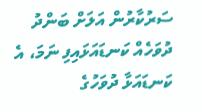ސަރުކާރުން އަލަށް ބަންދު ދުވަހެއް ކަނޑައަޅައިފި ނަމަ، އެ ކަނޑައަޅާ ދުވަހުގެ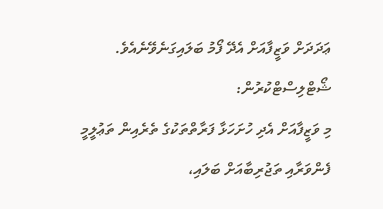ޢަދަދަށް ވަޒީފާއަށް އެދޭ ފޯމު ބަލައިގަނެވޭނެއެވެ.
ޝޯޓްލިސްޓްކުރުން:
މި ވަޒީފާއަށް އެދި ހުށަހަޅާ ފަރާތްތަކުގެ ތެރެއިން ތަޢުލީމީ ފެންވަރާއި ތަޖުރިބާއަށް ބަލައި،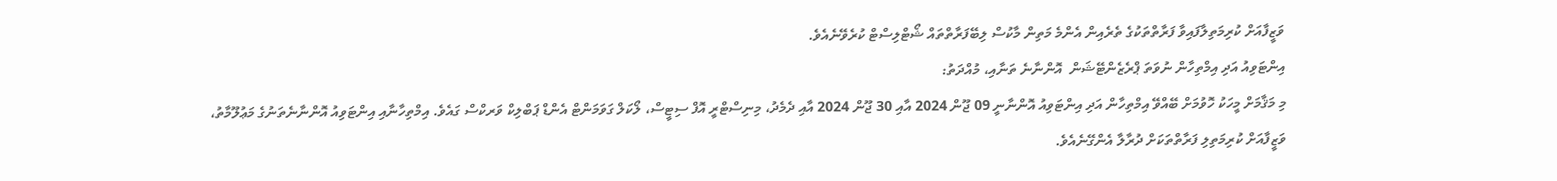ވަޒީފާއަށް ކުރިމަތިލާފައިވާ ފަރާތްތަކުގެ ތެރެއިން އެންމެ މަތިން މާކުސް ލިބޭފަރާތްތައް ޝޯޓްލިސްޓް ކުރެވޭނެއެވެ.
އިންޓަވިއު އަދި އިމްތިހާން ނުވަތަ ޕްރެޒެންޓޭޝަން  އޮންނާނެ ތަނާއި، މުއްދަތު:
މި މަޤާމަށް މީހަކު ހޮވުމަށް ބޭއްވޭ އިމްތިހާން އަދި އިންޓަވިއު އޮންނާނީ 09 ޖޫން 2024 އާއި 30 ޖޫން 2024 އާއި ދެމެދު، މިނިސްޓްރީ އޮފް ސިޓީސް، ލޯކަލް ގަވަމަންޓް އެންޑް ޕަބްލިކް ވަރކްސް ގައެވެ. އިމްތިހާނާއި އިންޓަވިއު އޮންނާނެތަނުގެ މަޢުލޫމާތު، ވަޒީފާއަށް ކުރިމަތިލި ފަރާތްތަކަށް ދުރާލާ އެންގޭނެއެވެ.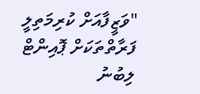"ވަޒީފާއަށް ކުރިމަތިލީ ފަރާތްތަކަށް ޕޮއިންޓް ލިބުނު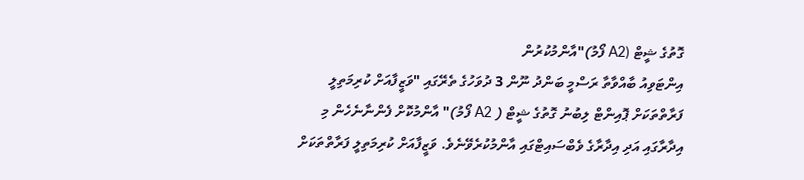ގޮތުގެ ޝީޓް (A2 ފޯމު)"އާންމުކުރުން
އިންޓަވިއު ބާއްވާތާ ރަސްމީ ބަންދު ނޫން 3 ދުވަހުގެ ތެރޭގައި "ވަޒީފާއަށް ކުރިމަތިލީ ފަރާތްތަކަށް ޕޮއިންޓް ލިބުނު ގޮތުގެ ޝީޓް ( A2 ފޯމު)" އާންމުކޮށް ފެންނާނެހެން މި އިދާރާގައި އަދި އިދާރާގެ ވެބްސައިޓްގައި އާންމުކުރެވޭނެވެ. ވަޒީފާއަށް ކުރިމަތިލީ ފަރާތްތަކަށް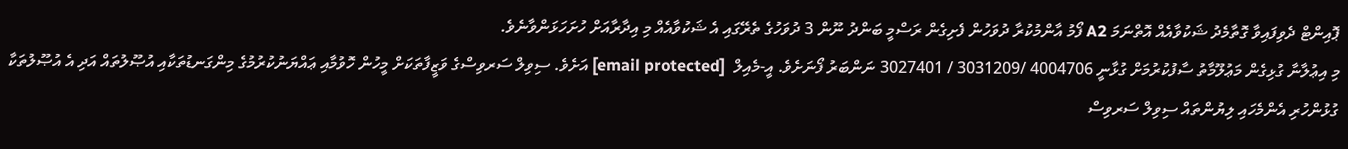ޕޮއިންޓް ދެވިފައިވާ ގޮތާމެދު ޝަކުވާއެއް އޮތްނަމަ A2 ފޯމު އާންމުކުރާ ދުވަހުން ފެށިގެން ރަސްމީ ބަންދު ނޫން 3 ދުވަހުގެ ތެރޭގައި އެ ޝަކުވާއެއް މި އިދާރާއަށް ހުށަހަޅަންވާނެވެ.
މި އިޢުލާނާ ގުޅިގެން މަޢުލޫމާތު ސާފުކުރުމަށް ގުޅާނީ 4004706 /3031209 / 3027401 ނަންބަރު ފޯނަށެވެ. އީ-މެއިލް  [email protected] އަށެވެ. ސިވިލް ސަރވިސްގެ ވަޒީފާތަކަށް މީހުން ހޮވުމާއި ޢައްޔަނުކުރުމުގެ މިންގަނޑުތަކާއި އުޞޫލުތައް އަދި އެ އުޞޫލުތަކާ ގުޅުންހުރި އެންމެހައި ލިޔުންތައް ސިވިލް ސަރވިސް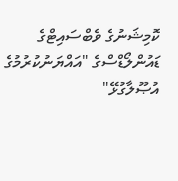ކޮމިޝަނުގެ ވެބްސައިޓްގެ ޑައުންލޯޑްސްގެ "އައްޔަނުކުރުމުގެ އުޞޫލާގުޅޭ"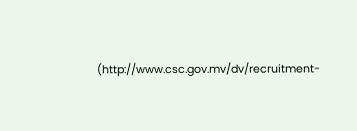(http://www.csc.gov.mv/dv/recruitment-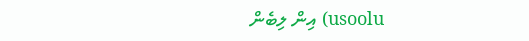usoolu) އިން ލިބެން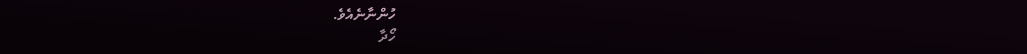ހުންނާނެއެވެ.
ހޯދާ